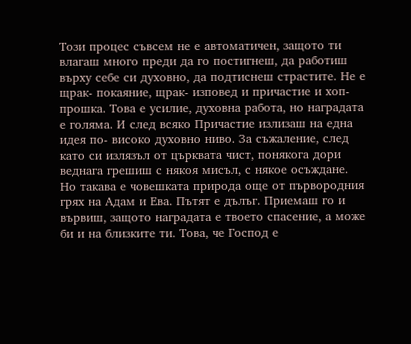Този процес съвсем не е автоматичен, защото ти влагаш много преди да го постигнеш, да работиш върху себе си духовно, да подтиснеш страстите. Не е щрак- покаяние, щрак- изповед и причастие и хоп- прошка. Това е усилие, духовна работа, но наградата е голяма. И след всяко Причастие излизаш на една идея по- високо духовно ниво. За съжаление, след като си излязъл от църквата чист, понякога дори веднага грешиш с някоя мисъл, с някое осъждане. Но такава е човешката природа още от първородния грях на Адам и Ева. Пътят е дълъг. Приемаш го и вървиш, защото наградата е твоето спасение, а може би и на близките ти. Това, че Господ е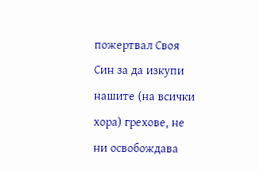пожертвал Своя Син за да изкупи нашите (на всички хора) грехове, не ни освобождава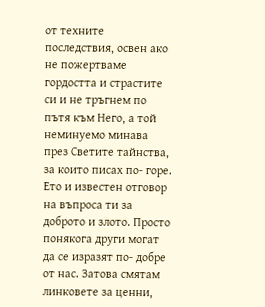от техните последствия, освен ако не пожертваме гордостта и страстите си и не тръгнем по пътя към Него, а той неминуемо минава през Светите тайнства, за които писах по- горе.
Ето и известен отговор на въпроса ти за доброто и злото. Просто понякога други могат да се изразят по- добре от нас. Затова смятам линковете за ценни,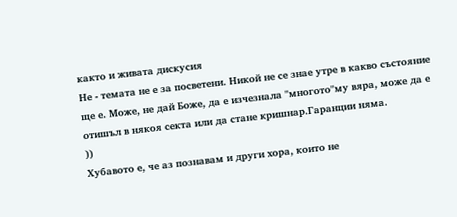както и живата дискусия
Не - темата не е за посветени. Никой не се знае утре в какво състояние ще е. Може, не дай Боже, да е изчезнала "многото"му вяра, може да е отишъл в някоя секта или да стане кришнар.Гаранции няма.
))
Хубавото е, че аз познавам и други хора, които не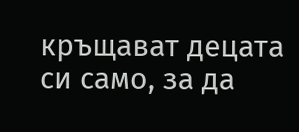кръщават децата си само, за да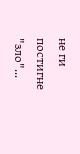не ги постигне "зло"...